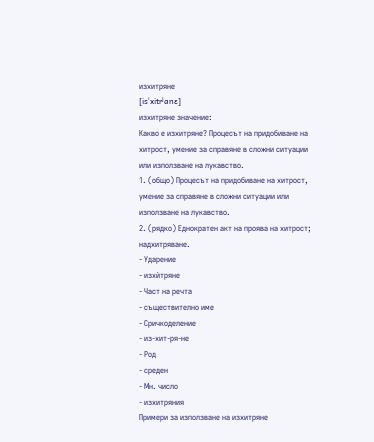изхитряне
[isˈxitrʲanɛ]
изхитряне значение:
Какво е изхитряне? Процесът на придобиване на хитрост, умение за справяне в сложни ситуации или използване на лукавство.
1. (общо) Процесът на придобиване на хитрост, умение за справяне в сложни ситуации или използване на лукавство.
2. (рядко) Еднократен акт на проява на хитрост; надхитряване.
- Ударение
- изхѝтряне
- Част на речта
- съществително име
- Сричкоделение
- из-хит-ря-не
- Род
- среден
- Мн. число
- изхитряния
Примери за използване на изхитряне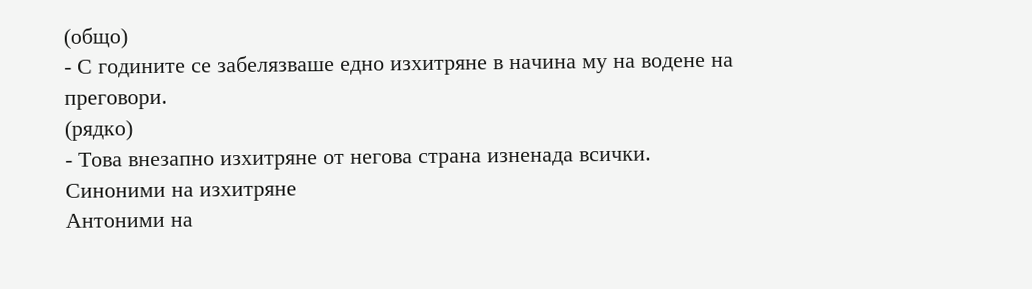(общо)
- С годините се забелязваше едно изхитряне в начина му на водене на преговори.
(рядко)
- Това внезапно изхитряне от негова страна изненада всички.
Синоними на изхитряне
Антоними на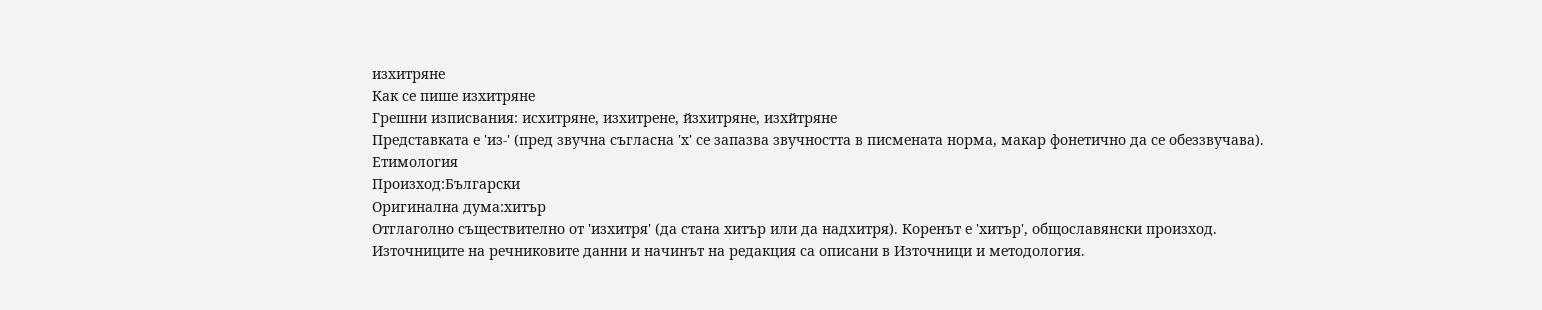изхитряне
Как се пише изхитряне
Грешни изписвания: исхитряне, изхитрене, йзхитряне, изхйтряне
Представката е 'из-' (пред звучна съгласна 'х' се запазва звучността в писмената норма, макар фонетично да се обеззвучава).
Етимология
Произход:Български
Оригинална дума:хитър
Отглаголно съществително от 'изхитря' (да стана хитър или да надхитря). Коренът е 'хитър', общославянски произход.
Източниците на речниковите данни и начинът на редакция са описани в Източници и методология.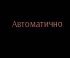Автоматично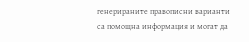генерираните правописни варианти са помощна информация и могат да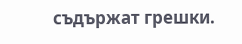съдържат грешки.